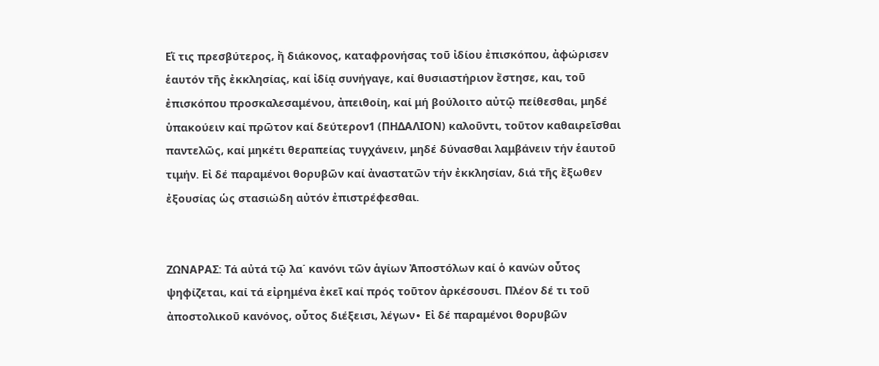Εἴ τις πρεσβύτερος, ἤ διάκονος, καταφρονήσας τοῦ ἰδίου ἐπισκόπου, ἀφώρισεν ἑαυτόν τῆς ἐκκλησίας, καί ἰδίᾳ συνήγαγε, καί θυσιαστήριον ἔστησε, και, τοῦ ἐπισκόπου προσκαλεσαμένου, ἀπειθοίη, καί μή βούλοιτο αὐτῷ πείθεσθαι, μηδέ ὑπακούειν καί πρῶτον καί δεύτερον1 (ΠΗΔΑΛΙΟΝ) καλοῦντι, τοῦτον καθαιρεῖσθαι παντελῶς, καί μηκέτι θεραπείας τυγχάνειν, μηδέ δύνασθαι λαμβάνειν τήν ἑαυτοῦ τιμήν. Εἰ δέ παραμένοι θορυβῶν καί ἀναστατῶν τήν ἐκκλησίαν, διά τῆς ἔξωθεν ἐξουσίας ὡς στασιώδη αὐτόν ἐπιστρέφεσθαι.


ΖΩΝΑΡΑΣ: Τά αὐτά τῷ λα΄ κανόνι τῶν ἁγίων Ἀποστόλων καί ὁ κανὼν οὗτος ψηφίζεται, καί τά εἰρημένα ἐκεῖ καί πρός τοῦτον ἀρκέσουσι. Πλέον δέ τι τοῦ ἀποστολικοῦ κανόνος, οὗτος διέξεισι, λέγων∙ Εἰ δέ παραμένοι θορυβῶν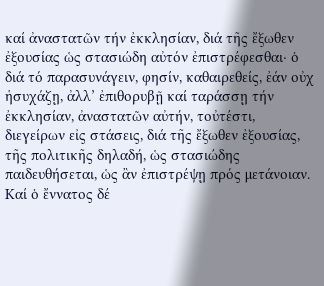καί ἀναστατῶν τήν ἐκκλησίαν, διά τῆς ἔξωθεν ἐξουσίας ὡς στασιώδη αὐτόν ἐπιστρέφεσθαι∙ ὁ διά τό παρασυνάγειν, φησίν, καθαιρεθείς, ἐάν οὐχ ἡσυχάζῃ, ἀλλ’ ἐπιθορυβῇ καί ταράσσῃ τήν ἐκκλησίαν, ἀναστατῶν αὐτήν, τοὐτέστι, διεγείρων εἰς στάσεις, διά τῆς ἔξωθεν ἐξουσίας, τῆς πολιτικῆς δηλαδή, ὡς στασιώδης παιδευθήσεται, ὡς ἂν ἐπιστρέψῃ πρός μετάνοιαν. Καί ὁ ἔννατος δέ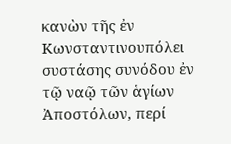κανὼν τῆς ἐν Κωνσταντινουπόλει συστάσης συνόδου ἐν τῷ ναῷ τῶν ἁγίων Ἀποστόλων, περί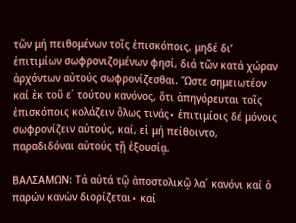τῶν μή πειθομένων τοῖς ἐπισκόποις, μηδέ δι’ ἐπιτιμίων σωφρονιζομένων φησί, διά τῶν κατά χώραν ἀρχόντων αὐτούς σωφρονίζεσθαι. Ὥστε σημειωτέον καί ἐκ τοῦ ε΄ τούτου κανόνος, ὅτι ἀπηγόρευται τοῖς ἐπισκόποις κολάζειν ὅλως τινάς∙ ἐπιτιμίοις δέ μόνοις σωφρονίζειν αὐτούς, καί, εἰ μή πείθοιντο, παραδιδόναι αὐτούς τῇ ἐξουσίᾳ.

ΒΑΛΣΑΜΩΝ: Τά αὐτά τῷ ἀποστολικῷ λα΄ κανόνι καί ὁ παρών κανὼν διορίζεται∙ καί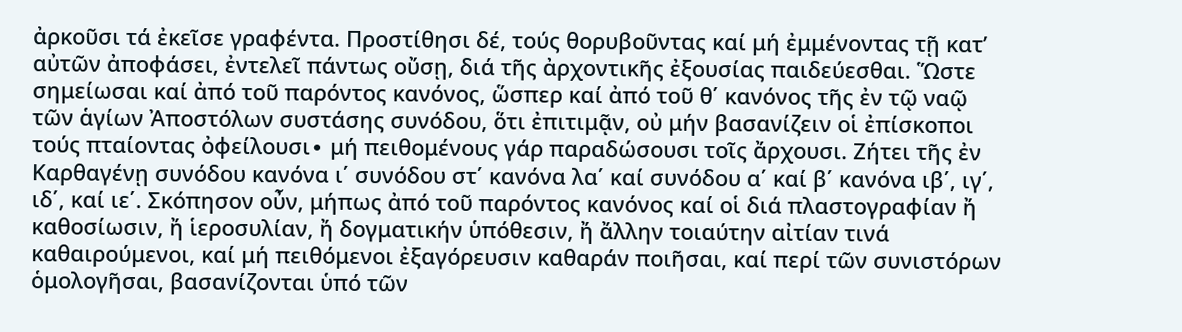ἀρκοῦσι τά ἐκεῖσε γραφέντα. Προστίθησι δέ, τούς θορυβοῦντας καί μή ἐμμένοντας τῇ κατ’ αὐτῶν ἀποφάσει, ἐντελεῖ πάντως οὔσῃ, διά τῆς ἀρχοντικῆς ἐξουσίας παιδεύεσθαι. Ὥστε σημείωσαι καί ἀπό τοῦ παρόντος κανόνος, ὥσπερ καί ἀπό τοῦ θ΄ κανόνος τῆς ἐν τῷ ναῷ τῶν ἁγίων Ἀποστόλων συστάσης συνόδου, ὅτι ἐπιτιμᾷν, οὐ μήν βασανίζειν οἱ ἐπίσκοποι τούς πταίοντας ὀφείλουσι∙ μή πειθομένους γάρ παραδώσουσι τοῖς ἄρχουσι. Ζήτει τῆς ἐν Καρθαγένῃ συνόδου κανόνα ι΄ συνόδου στ΄ κανόνα λα΄ καί συνόδου α΄ καί β΄ κανόνα ιβ΄, ιγ΄, ιδ΄, καί ιε΄. Σκόπησον οὖν, μήπως ἀπό τοῦ παρόντος κανόνος καί οἱ διά πλαστογραφίαν ἤ καθοσίωσιν, ἤ ἱεροσυλίαν, ἤ δογματικήν ὑπόθεσιν, ἤ ἄλλην τοιαύτην αἰτίαν τινά καθαιρούμενοι, καί μή πειθόμενοι ἐξαγόρευσιν καθαράν ποιῆσαι, καί περί τῶν συνιστόρων ὁμολογῆσαι, βασανίζονται ὑπό τῶν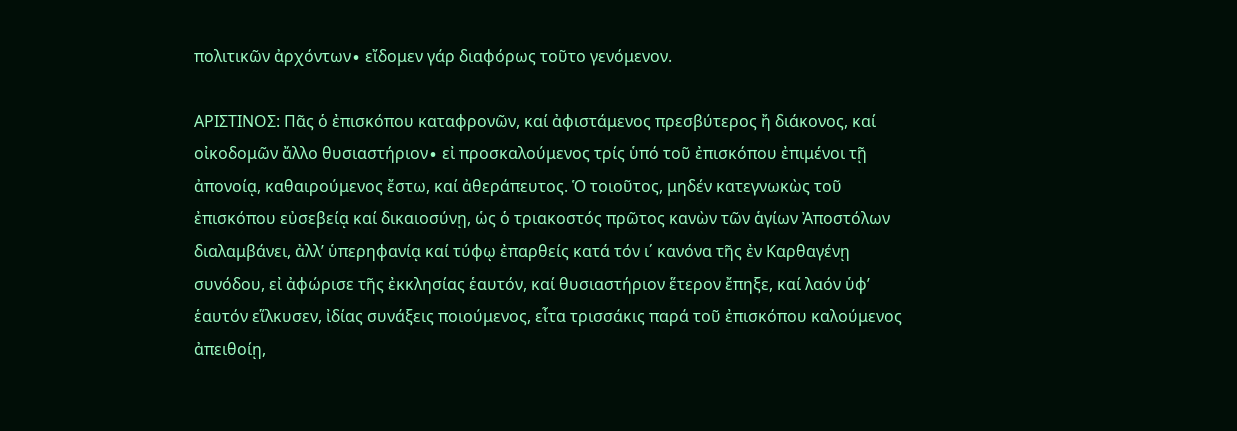πολιτικῶν ἀρχόντων∙ εἴδομεν γάρ διαφόρως τοῦτο γενόμενον.

ΑΡΙΣΤΙΝΟΣ: Πᾶς ὁ ἐπισκόπου καταφρονῶν, καί ἀφιστάμενος πρεσβύτερος ἤ διάκονος, καί οἰκοδομῶν ἄλλο θυσιαστήριον∙ εἰ προσκαλούμενος τρίς ὑπό τοῦ ἐπισκόπου ἐπιμένοι τῇ ἀπονοίᾳ, καθαιρούμενος ἔστω, καί ἀθεράπευτος. Ὁ τοιοῦτος, μηδέν κατεγνωκὼς τοῦ ἐπισκόπου εὐσεβείᾳ καί δικαιοσύνῃ, ὡς ὁ τριακοστός πρῶτος κανὼν τῶν ἁγίων Ἀποστόλων διαλαμβάνει, ἀλλ’ ὑπερηφανίᾳ καί τύφῳ ἐπαρθείς κατά τόν ι΄ κανόνα τῆς ἐν Καρθαγένῃ συνόδου, εἰ ἀφώρισε τῆς ἐκκλησίας ἑαυτόν, καί θυσιαστήριον ἕτερον ἔπηξε, καί λαόν ὑφ’ ἑαυτόν εἵλκυσεν, ἰδίας συνάξεις ποιούμενος, εἶτα τρισσάκις παρά τοῦ ἐπισκόπου καλούμενος ἀπειθοίῃ,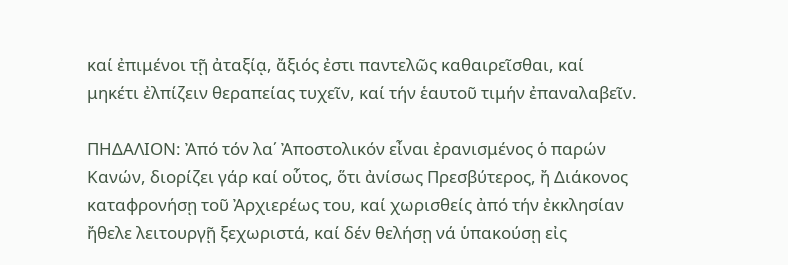καί ἐπιμένοι τῇ ἀταξίᾳ, ἄξιός ἐστι παντελῶς καθαιρεῖσθαι, καί μηκέτι ἐλπίζειν θεραπείας τυχεῖν, καί τήν ἑαυτοῦ τιμήν ἐπαναλαβεῖν.

ΠΗΔΑΛΙΟΝ: Ἀπό τόν λα΄ Ἀποστολικόν εἶναι ἐρανισμένος ὁ παρών Κανών, διορίζει γάρ καί οὗτος, ὅτι ἀνίσως Πρεσβύτερος, ἤ Διάκονος καταφρονήσῃ τοῦ Ἀρχιερέως του, καί χωρισθείς ἀπό τήν ἐκκλησίαν ἤθελε λειτουργῇ ξεχωριστά, καί δέν θελήσῃ νά ὑπακούσῃ εἰς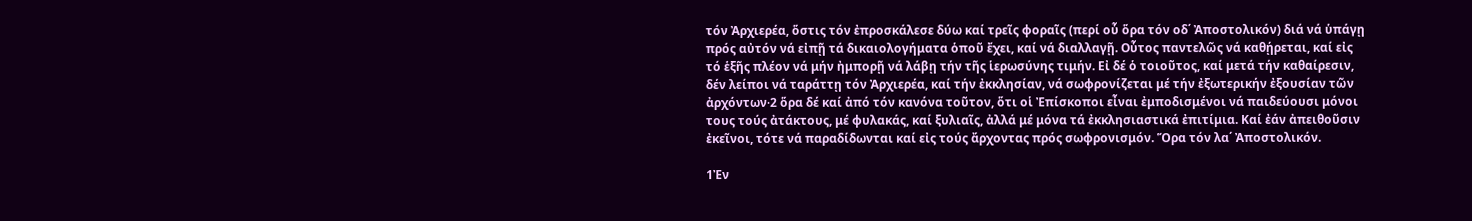τόν Ἀρχιερέα, ὅστις τόν ἐπροσκάλεσε δύω καί τρεῖς φοραῖς (περί οὗ ὅρα τόν οδ΄ Ἀποστολικόν) διά νά ὑπάγῃ πρός αὐτόν νά εἰπῇ τά δικαιολογήματα ὁποῦ ἔχει, καί νά διαλλαγῇ. Οὗτος παντελῶς νά καθῄρεται, καί εἰς τό ἑξῆς πλέον νά μήν ἠμπορῇ νά λάβῃ τήν τῆς ἱερωσύνης τιμήν. Εἰ δέ ὁ τοιοῦτος, καί μετά τήν καθαίρεσιν, δέν λείποι νά ταράττῃ τόν Ἀρχιερέα, καί τήν ἐκκλησίαν, νά σωφρονίζεται μέ τήν ἐξωτερικήν ἐξουσίαν τῶν ἀρχόντων∙2 ὅρα δέ καί ἀπό τόν κανόνα τοῦτον, ὅτι οἱ Ἐπίσκοποι εἶναι ἐμποδισμένοι νά παιδεύουσι μόνοι τους τούς ἀτάκτους, μέ φυλακάς, καί ξυλιαῖς, ἀλλά μέ μόνα τά ἐκκλησιαστικά ἐπιτίμια. Καί ἐάν ἀπειθοῦσιν ἐκεῖνοι, τότε νά παραδίδωνται καί εἰς τούς ἄρχοντας πρός σωφρονισμόν. Ὅρα τόν λα΄ Ἀποστολικόν.

1Ἐν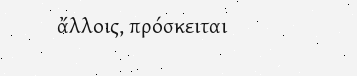ἄλλοις, πρόσκειται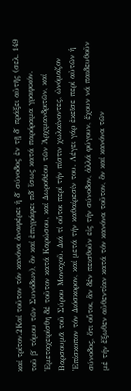καί τρίτον.2Καί τοῦτον τόν κανόνα ἀναφέρει ἡ δ΄ σύνοδος ἐν τῇ δ΄ πράξει αὐτῆς (σελ. 149 τοῦ β΄ τόμου τῶν Συνόδων), ὃν καί ἐπιγράφει πδ΄ ἴσως κατά παρόραμα γραφικόν. Ἐμεταχειρίσθη δέ τοῦτον κατά Καρώσου, καί Δωροθέου τῶν Ἀρχιμανδριτῶν, καί Βαρσουμᾶ τοῦ Σύρου Μοναχοῦ. Διά τί οὗτοι περί τήν πίστιν χωλαίνοντες, ὠνόμαζον Ἐπίσκοπον τόν Διόσκορον, καί μετά τήν καθαίρεσίν του. Λέγει γάρ ἐκεῖσε περί αὐτῶν ἡ σύνοδος, ὅτι οὗτοι, ἂν δέν πεισθοῦν εἰς τήν σύνοδον, ἀλλά φύγουν, ἔχουν νά παιδευθοῦν μέ τήν ἔξωθεν αὐθεντίαν κατά τόν κανόνα τοῦτον, ὃν καί κανόνα τῶν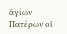ἁγίων Πατέρων οἱ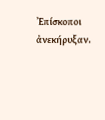Ἐπίσκοποι ἀνεκήρυξαν.